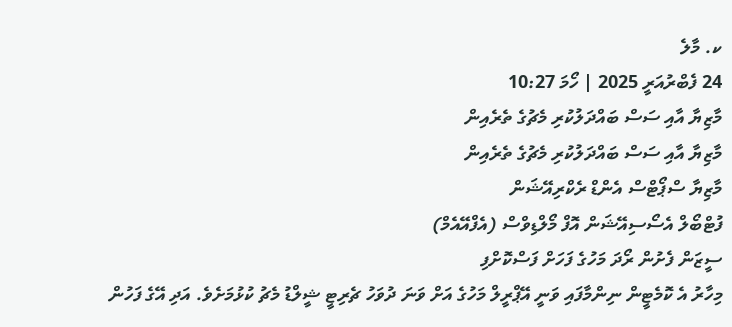ކ. މާލެ
24 ފެބްރުއަރީ 2025 | ހޯމަ 10:27
މާޒިޔާ އާއި ސަސް ބައްދަލުކުރި މެޗުގެ ތެރެއިން
މާޒިޔާ އާއި ސަސް ބައްދަލުކުރި މެޗުގެ ތެރެއިން
މާޒިޔާ ސްޕޯޓްސް އެންޑް ރެކްރިއޭޝަން
ފުޓްބޯލް އެސޯސިއޭޝަން އޮފް މޯލްޑިވްސް (އެފްއޭއެމް)
ސީޒަން ފެށުން ރޯދަ މަހުގެ ފަހަށް ފަސްކޮށްފި
މިހާރު އެ ކޮމެޓީން ނިންމާފައި ވަނީ އޭޕްރީލް މަހުގެ އަށް ވަނަ ދުވަހު ޗެރިޓީ ޝީލްޑު މެޗު ކުޅުމަށެވެ. އަދި އޭގެ ފަހުން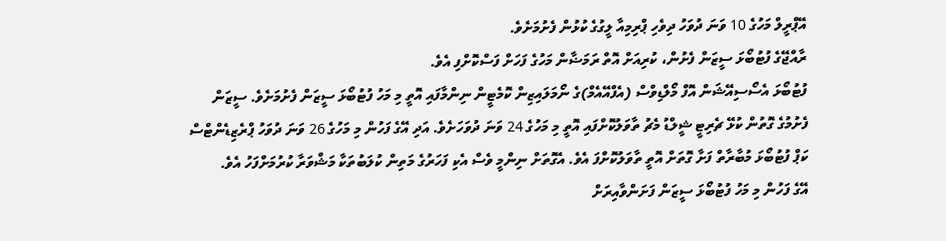އޭޕްރީލް މަހުގެ 10 ވަނަ ދުވަހު ދިވެހި ޕްރިމިއާ ލީގުގެ ކުޅުން ފެށުމަށެވެ.
ރާއްޖޭގެ ފުޓުބޯޅަ ސީޒަން ފެށުން، ކުރިއަށް އޮތް ރަމަޟާން މަހުގެ ފަހަށް ފަސްކޮށްފި އެވެ.
ފުޓުބޯޅަ އެސޯސިއޭޝަން އޮފް މޯލްޑިވްސް (އެފްއޭއެމް)ގެ ނޯމަލައިޒިން ކޮމެޓީން ނިންމާފައި އޮތީ މި މަހު ފުޓުބޯޅަ ސީޒަން ފެށުމަށެވެ. ސީޒަން ފެށުމުގެ ގޮތުން ކުޅޭ ޗެރިޓީ ޝީލްޑު މެޗު ތާވަލުކޮށްފައި އޮތީ މި މަހުގެ 24 ވަނަ ދުވަހަށެވެ. އަދި އޭގެ ފަހުން މި މަހުގެ 26 ވަނަ ދުވަހު ޕްރެޒިޑެންޓްސް ކަޕް ފުޓުބޯޅަ މުބާރާތް ފަށާ ގޮތަށް އޮތީ ތާވަލުކޮށްފަ އެވެ. އެގޮތަށް ނިންމީ ވެސް އެކި ފަހަރުގެ މަތިން ކުލަބުތަކާ މަޝްވަރާ ކުރުމަށްފަހު އެވެ.
އޭގެ ފަހުން މި މަހު ފުޓުބޯޅަ ސީޒަން ފަށަންވާއިރަށް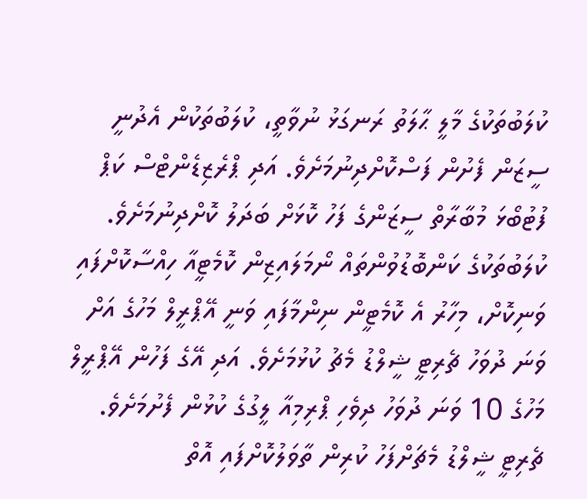ކުލަބުތަކުގެ މާލީ ޙާލަތު ރަނގަޅު ނުވާތީ، ކުލަބުތަކުން އެދުނީ ސީޒަން ފެށުން ފަސްކޮށްދިނުމަށެވެ. އަދި ޕްރެޒިޑެންޓްސް ކަޕް ފުޓުބޯޅަ މުބާރާތް ސީޒަންގެ ފަހު ކޮޅަށް ބަދަލު ކޮށްދިނުމަށެވެ.
ކުލަބުތަކުގެ ކަންބޮޑުވުންތައް ނޯމަލައިޒިން ކޮމެޓީއާ ހިއްސާކޮށްފައި ވަނިކޮށް، މިހާރު އެ ކޮމެޓީން ނިންމާފައި ވަނީ އޭޕްރީލް މަހުގެ އަށް ވަނަ ދުވަހު ޗެރިޓީ ޝީލްޑު މެޗު ކުޅުމަށެވެ. އަދި އޭގެ ފަހުން އޭޕްރީލް މަހުގެ 10 ވަނަ ދުވަހު ދިވެހި ޕްރިމިއާ ލީގުގެ ކުޅުން ފެށުމަށެވެ.
ޗެރިޓީ ޝީލްޑު މެޗަށްފަހު ކުރިން ތާވަލުކޮށްފައި އޮތް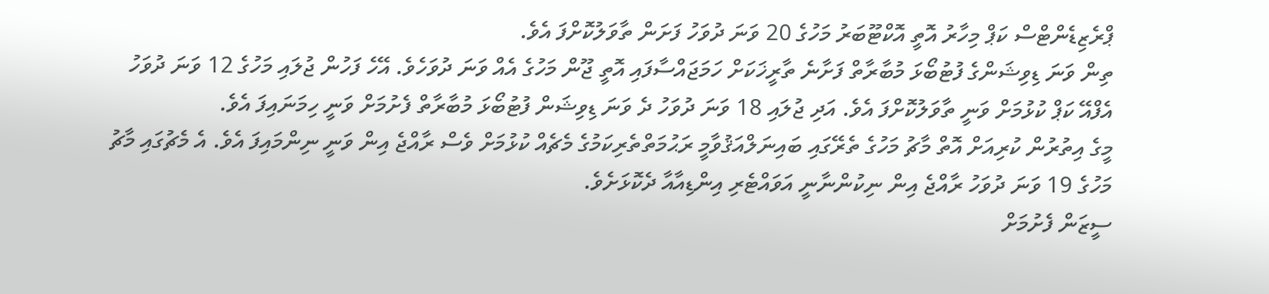ޕްރެޒިޑެންޓްސް ކަޕް މިހާރު އޮތީ އޮކްޓޫބަރު މަހުގެ 20 ވަނަ ދުވަހު ފަށަން ތާވަލުކޮށްފަ އެވެ.
ތިން ވަނަ ޑިވިޝަންގެ ފުޓުބޯޅަ މުބާރާތް ފަށާނެ ތާރީޚަކަށް ހަމަޖައްސާފައި އޮތީ ޖޫން މަހުގެ އެއް ވަނަ ދުވަހެވެ. އޭހެ ފަހުން ޖުލައި މަހުގެ 12 ވަނަ ދުވަހު އެފްއޭ ކަޕް ކުޅުމަށް ވަނީ ތާވަލުކޮށްފަ އެވެ. އަދި ޖުލައި 18 ވަނަ ދުވަހު ދެ ވަނަ ޑިވިޝަން ފުޓުބޯޅަ މުބާރާތް ފެށުމަށް ވަނީ ހިމަނައިފަ އެވެ.
މީގެ އިތުރުން ކުރިއަށް އޮތް މާޗު މަހުގެ ތެރޭގައި ބައިނަލްއަޤުވާމީ ރަޙުމަތްތެރިކަމުގެ މެޗެއް ކުޅުމަށް ވެސް ރާއްޖެ އިން ވަނީ ނިންމައިފަ އެވެ. އެ މެޗުގައި މާޗު މަހުގެ 19 ވަނަ ދުވަހު ރާއްޖެ އިން ނިކުންނާނީ އަވައްޓެރި އިންޑިއާއާ ދެކޮޅަށެވެ.
ސީޒަން ފެށުމަށް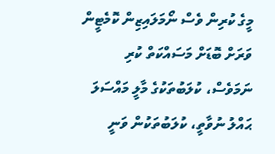މީގެ ކުރިން ވެސް ނޯމަލައިޒިން ކޮމެޓީން ވަރަށް ބޮޑަށް މަސައްކަތް ކުރި ނަމަވެސް، ކުލަބުތަކުގެ މާލީ މައްސަލަ ޙައްލު ނުވާތީ، ކުލަބުތަކުން ވަނީ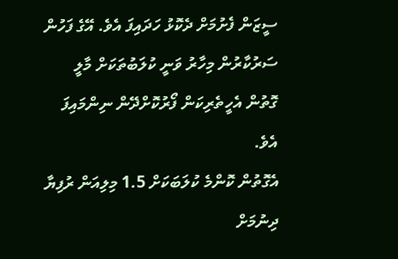ސީޒަން ފެށުމަށް ދެކޮޅު ހަދައިފަ އެވެ. އޭގެ ފަހުން ސަރުކާރުން މިހާރު ވަނީ ކުލަބުތަކަށް މާލީ ގޮތުން އެހީތެރިކަން ފޯރުކޮށްދޭން ނިންމައިފަ އެވެ.
އެގޮތުން ކޮންމެ ކުލަބަކަށް 1.5 މިލިއަން ރުފިޔާ ދިނުމަށް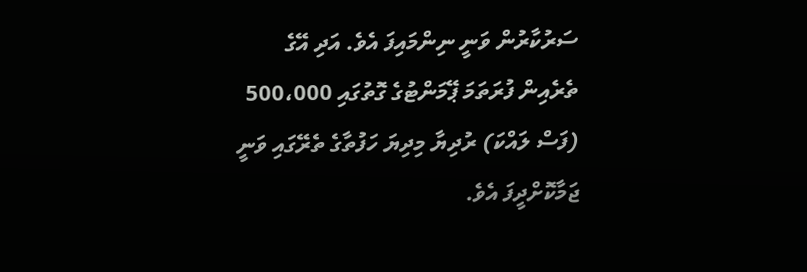ސަރުކާރުން ވަނީ ނިންމައިފަ އެވެ. އަދި އޭގެ ތެރެއިން ފުރަތަމަ ޕޭމަންޓުގެ ގޮތުގައި 500،000 (ފަސް ލައްކަ) ރުދިޔާ މިދިޔަ ހަފުތާގެ ތެރޭގައި ވަނީ ޖަމާކޮށްދީފަ އެވެ.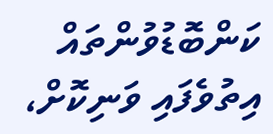ކަންބޮޑުވުންތައް އިތުވެފައި ވަނިކޮށް،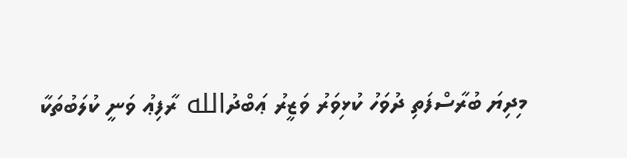މިދިޔަ ބުރާސްފަތި ދުވަހު ކުޅިވަރު ވަޒީރު ޢަބްދުالله ރާފިޢު ވަނީ ކުލަބުތަކާ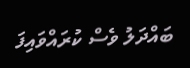ބައްދަލު ވެސް ކުރައްވައިފަ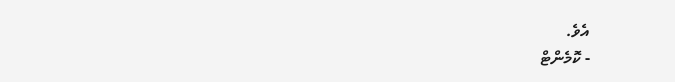އެވެ.
- ކޮމެންޓް